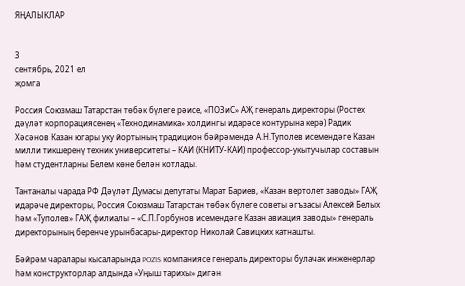ЯҢАЛЫКЛАР


3
сентябрь, 2021 ел
җомга

Россия Союзмаш Татарстан төбәк бүлеге рәисе, «ПОЗиС» АҖ генераль директоры (Ростех дәүләт корпорациясенең «Технодинамика» холдингы идарәсе контурына керә) Радик Хәсәнов Казан югары уку йортының традицион бәйрәмендә А.Н.Туполев исемендәге Казан милли тикшеренү техник университеты – КАИ (КНИТУ-КАИ) профессор-укытучылар составын һәм студентларны Белем көне белән котлады.

Тантаналы чарада РФ Дәүләт Думасы депутаты Марат Бариев, «Казан вертолет заводы» ГАҖ идарәче директоры, Россия Союзмаш Татарстан төбәк бүлеге советы әгъзасы Алексей Белых һәм «Туполев» ГАҖ филиалы – «С.П.Горбунов исемендәге Казан авиация заводы» генераль директорының беренче урынбасары-директор Николай Савицких катнашты.

Бәйрәм чаралары кысаларында POZIS компаниясе генераль директоры булачак инженерлар һәм конструкторлар алдында «Уңыш тарихы» дигән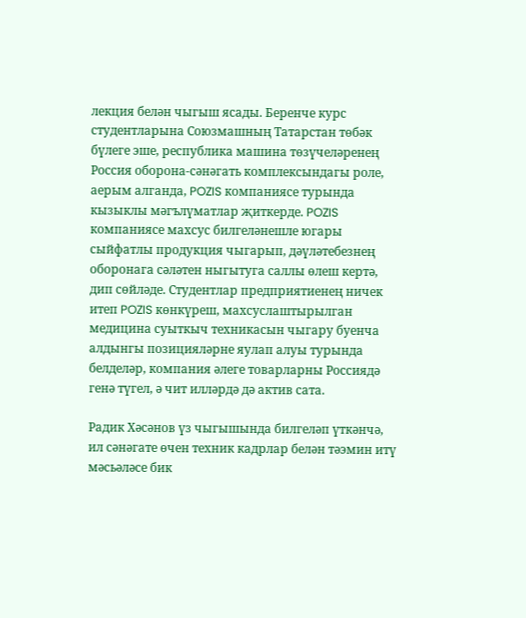лекция белән чыгыш ясады. Беренче курс студентларына Союзмашның Татарстан төбәк бүлеге эше, республика машина төзүчеләренең Россия оборона-сәнәгать комплексындагы роле, аерым алганда, POZIS компаниясе турында кызыклы мәгълүматлар җиткерде. POZIS компаниясе махсус билгеләнешле югары сыйфатлы продукция чыгарып, дәүләтебезнең оборонага сәләтен ныгытуга саллы өлеш кертә, дип сөйләде. Студентлар предприятиенең ничек итеп POZIS көнкүреш, махсуслаштырылган медицина суыткыч техникасын чыгару буенча алдынгы позицияләрне яулап алуы турында белделәр, компания әлеге товарларны Россиядә генә түгел, ә чит илләрдә дә актив сата.

Радик Хәсәнов үз чыгышында билгеләп үткәнчә, ил сәнәгате өчен техник кадрлар белән тәэмин итү мәсьәләсе бик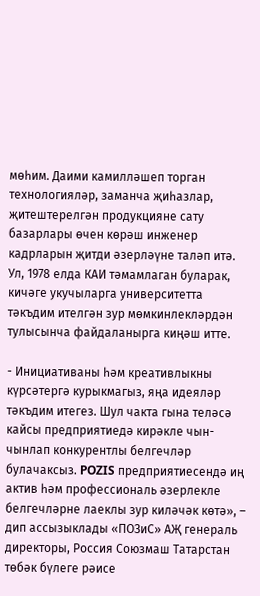мөһим. Даими камилләшеп торган технологияләр, заманча җиһазлар, җитештерелгән продукцияне сату базарлары өчен көрәш инженер кадрларын җитди әзерләүне таләп итә. Ул, 1978 елда КАИ тәмамлаган буларак, кичәге укучыларга университетта тәкъдим ителгән зур мөмкинлекләрдән тулысынча файдаланырга киңәш итте.

- Инициативаны һәм креативлыкны күрсәтергә курыкмагыз, яңа идеяләр тәкъдим итегез. Шул чакта гына теләсә кайсы предприятиедә кирәкле чын-чынлап конкурентлы белгечләр булачаксыз. POZIS предприятиесендә иң актив һәм профессиональ әзерлекле белгечләрне лаеклы зур киләчәк көтә», – дип ассызыклады «ПОЗиС» АҖ генераль директоры, Россия Союзмаш Татарстан төбәк бүлеге рәисе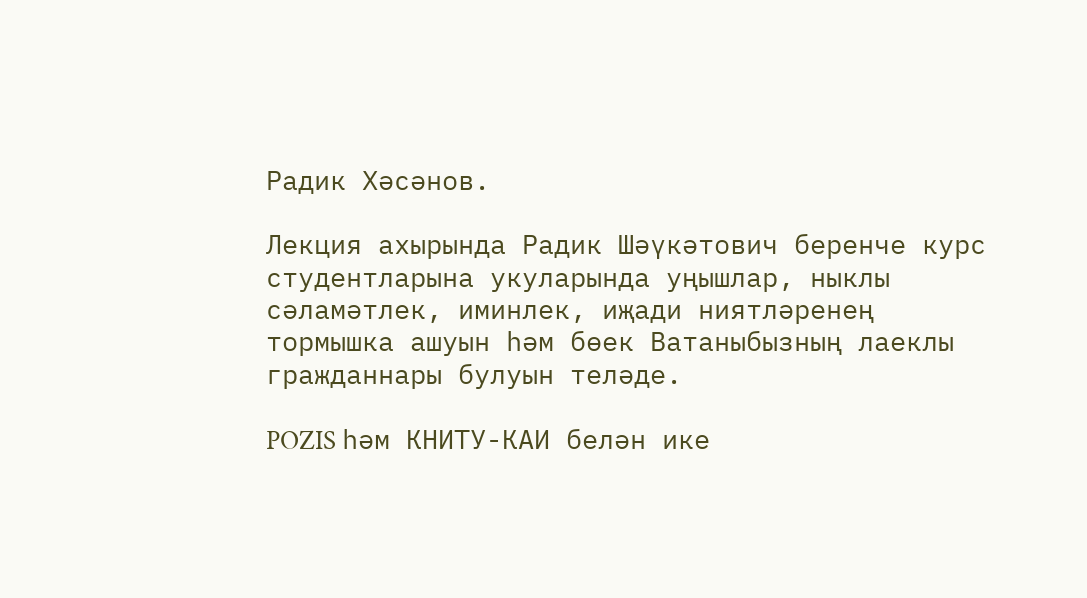Радик Хәсәнов.

Лекция ахырында Радик Шәүкәтович беренче курс студентларына укуларында уңышлар, ныклы сәламәтлек, иминлек, иҗади ниятләренең тормышка ашуын һәм бөек Ватаныбызның лаеклы гражданнары булуын теләде.

POZIS һәм КНИТУ-КАИ белән ике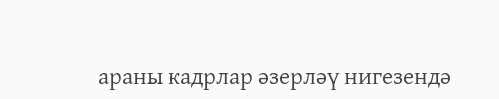араны кадрлар әзерләү нигезендә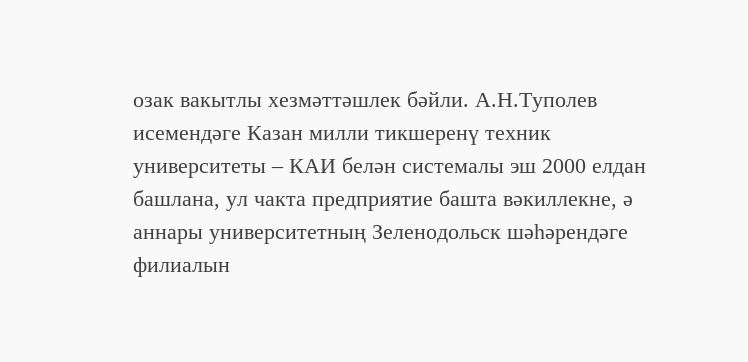озак вакытлы хезмәттәшлек бәйли. А.Н.Туполев исемендәге Казан милли тикшеренү техник университеты – КАИ белән системалы эш 2000 елдан башлана, ул чакта предприятие башта вәкиллекне, ә аннары университетның Зеленодольск шәһәрендәге филиалын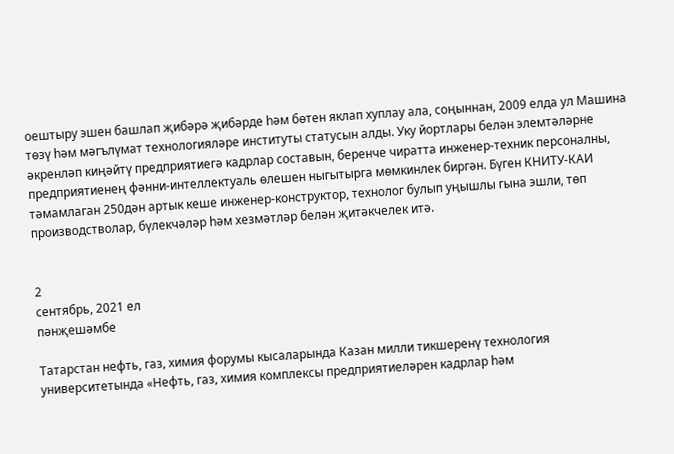оештыру эшен башлап җибәрә җибәрде һәм бөтен яклап хуплау ала, соңыннан, 2009 елда ул Машина төзү һәм мәгълүмат технологияләре институты статусын алды. Уку йортлары белән элемтәләрне әкренләп киңәйтү предприятиегә кадрлар составын, беренче чиратта инженер-техник персоналны, предприятиенең фәнни-интеллектуаль өлешен ныгытырга мөмкинлек биргән. Бүген КНИТУ-КАИ тәмамлаган 250дән артык кеше инженер-конструктор, технолог булып уңышлы гына эшли, төп производстволар, бүлекчәләр һәм хезмәтләр белән җитәкчелек итә.


2
сентябрь, 2021 ел
пәнҗешәмбе

Татарстан нефть, газ, химия форумы кысаларында Казан милли тикшеренү технология университетында «Нефть, газ, химия комплексы предприятиеләрен кадрлар һәм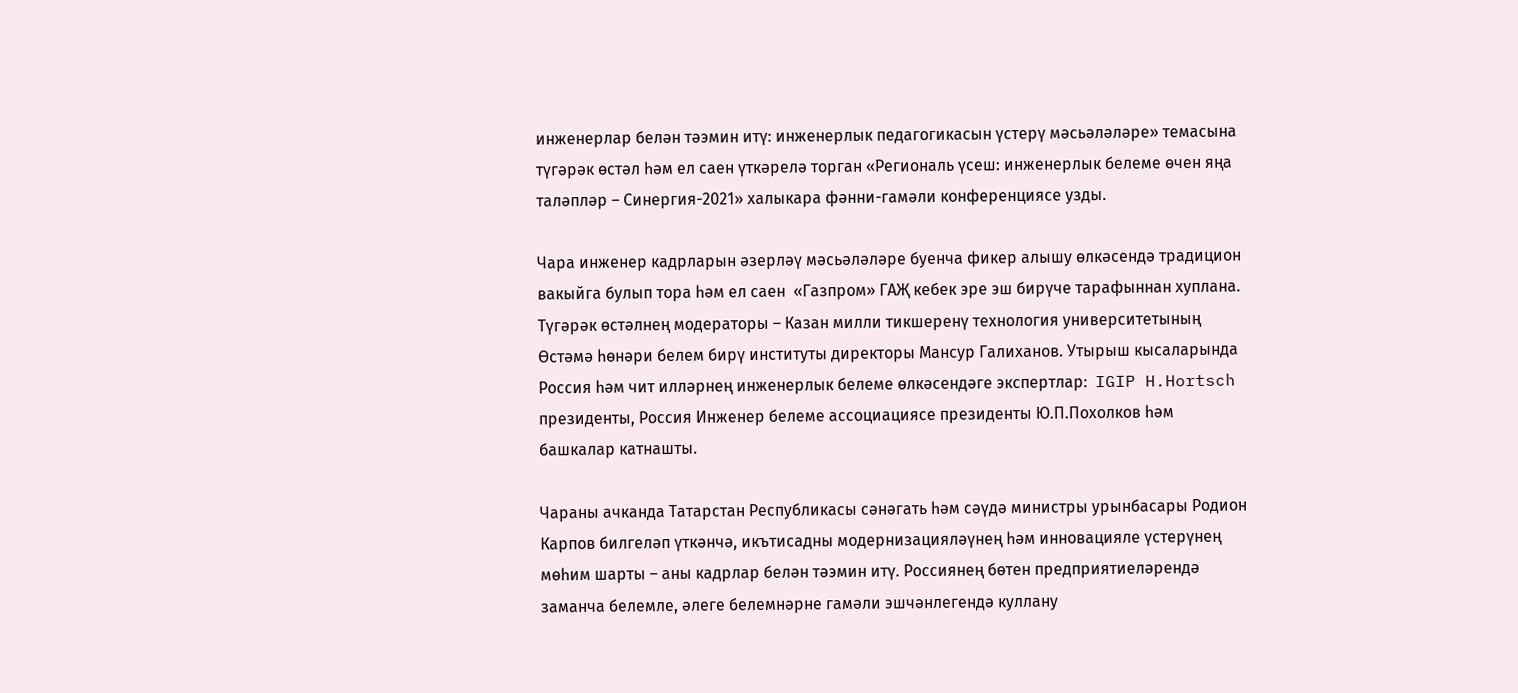инженерлар белән тәэмин итү: инженерлык педагогикасын үстерү мәсьәләләре» темасына түгәрәк өстәл һәм ел саен үткәрелә торган «Региональ үсеш: инженерлык белеме өчен яңа таләпләр – Синергия-2021» халыкара фәнни-гамәли конференциясе узды.

Чара инженер кадрларын әзерләү мәсьәләләре буенча фикер алышу өлкәсендә традицион вакыйга булып тора һәм ел саен  «Газпром» ГАҖ кебек эре эш бирүче тарафыннан хуплана. Түгәрәк өстәлнең модераторы – Казан милли тикшеренү технология университетының Өстәмә һөнәри белем бирү институты директоры Мансур Галиханов. Утырыш кысаларында Россия һәм чит илләрнең инженерлык белеме өлкәсендәге экспертлар:  IGIP H.Hortsch президенты, Россия Инженер белеме ассоциациясе президенты Ю.П.Похолков һәм башкалар катнашты.

Чараны ачканда Татарстан Республикасы сәнәгать һәм сәүдә министры урынбасары Родион Карпов билгеләп үткәнчә, икътисадны модернизацияләүнең һәм инновацияле үстерүнең мөһим шарты – аны кадрлар белән тәэмин итү. Россиянең бөтен предприятиеләрендә заманча белемле, әлеге белемнәрне гамәли эшчәнлегендә куллану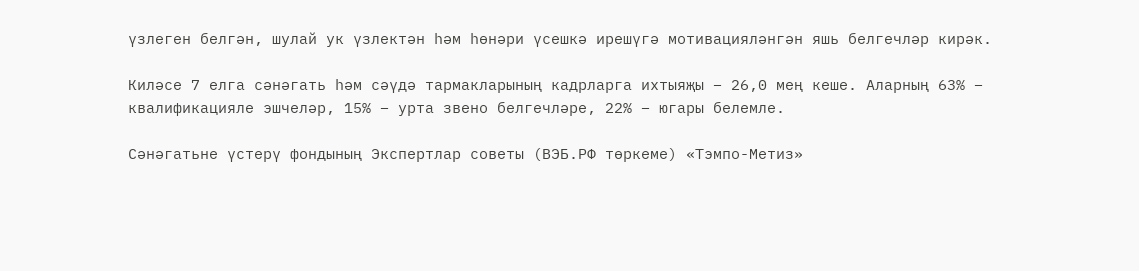үзлеген белгән, шулай ук үзлектән һәм һөнәри үсешкә ирешүгә мотивацияләнгән яшь белгечләр кирәк.

Киләсе 7 елга сәнәгать һәм сәүдә тармакларының кадрларга ихтыяҗы – 26,0 мең кеше. Аларның 63% – квалификацияле эшчеләр, 15% – урта звено белгечләре, 22% – югары белемле.

Сәнәгатьне үстерү фондының Экспертлар советы (ВЭБ.РФ төркеме) «Тэмпо-Метиз»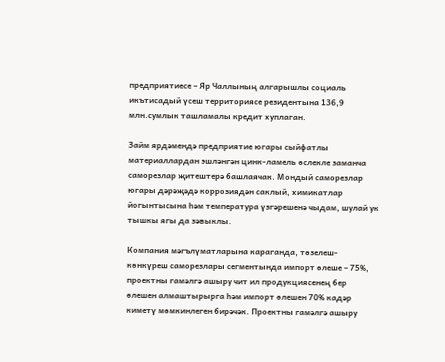предприятиесе – Яр Чаллының алгарышлы социаль икътисадый үсеш территориясе резидентына 136,9 млн.сумлык ташламалы кредит хуплаган.

Займ ярдәмендә предприятие югары сыйфатлы материаллардан эшләнгән цинк-ламель өслекле заманча саморезлар җитештерә башлаячак. Мондый саморезлар югары дәрәҗәдә коррозиядән саклый, химикатлар йогынтысына һәм температура үзгәрешенә чыдам, шулай ук тышкы ягы да зәвыклы.

Компания мәгълүматларына караганда, төзелеш-көнкүреш саморезлары сегментында импорт өлеше – 75%, проектны гамәлгә ашыру чит ил продукциясенең бер өлешен алмаштырырга һәм импорт өлешен 70% кадәр киметү мөмкинлеген бирәчәк. Проектны гамәлгә ашыру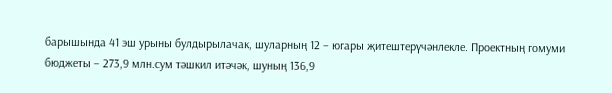барышында 41 эш урыны булдырылачак, шуларның 12 – югары җитештерүчәнлекле. Проектның гомуми бюджеты – 273,9 млн.сум тәшкил итәчәк, шуның 136,9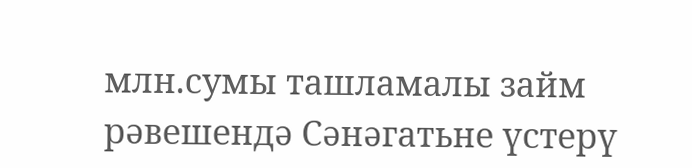млн.сумы ташламалы займ рәвешендә Сәнәгатьне үстерү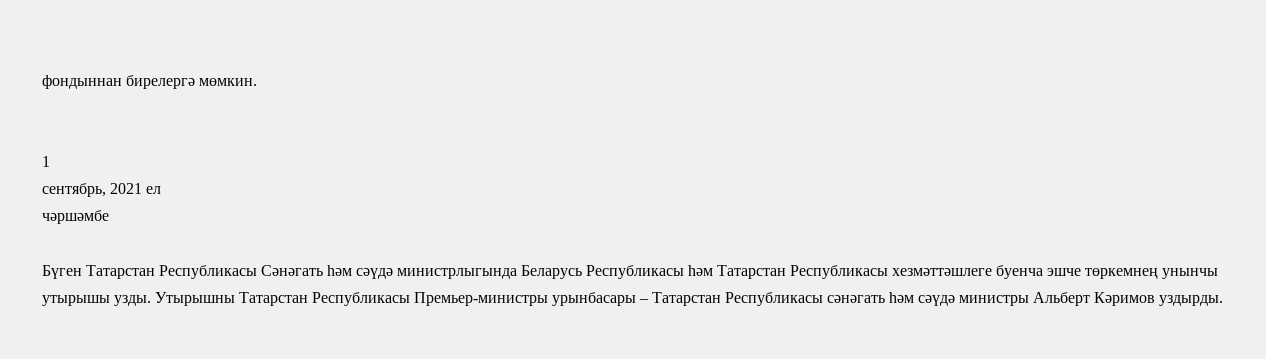фондыннан бирелергә мөмкин.


1
сентябрь, 2021 ел
чәршәмбе

Бүген Татарстан Республикасы Сәнәгать һәм сәүдә министрлыгында Беларусь Республикасы һәм Татарстан Республикасы хезмәттәшлеге буенча эшче төркемнең унынчы утырышы узды. Утырышны Татарстан Республикасы Премьер-министры урынбасары – Татарстан Республикасы сәнәгать һәм сәүдә министры Альберт Кәримов уздырды.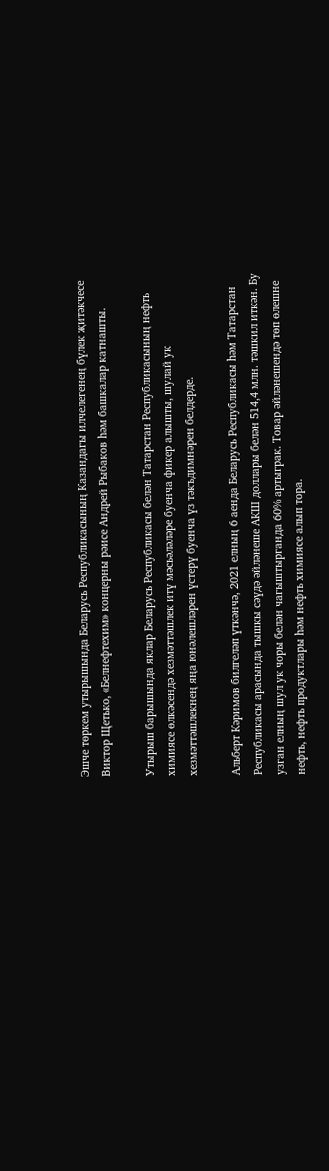Эшче төркем утырышында Беларусь Республикасының Казандагы илчелегенең бүлек җитәкчесе Виктор Щетько, «Белнефтехим» концерны рәисе Андрей Рыбаков һәм башкалар катнашты.

Утырыш барышында яклар Беларусь Республикасы белән Татарстан Республикасының нефть химиясе өлкәсендә хезмәттәшлек итү мәсьәләләре буенча фикер алышты, шулай ук хезмәттәшлекнең яңа юнәлешләрен үстерү буенча үз тәкъдимнәрен белдерде.

Альберт Кәримов билгеләп үткәнчә, 2021 елның 6 аенда Беларусь Республикасы һәм Татарстан Республикасы арасында тышкы сәүдә әйләнеше АКШ доллары белән 514,4 млн. тәшкил иткән. Бу узган елның шул ук чоры белән чагыштырганда 60% артыграк. Товар әйләнешендә төп өлешне нефть, нефть продуктлары һәм нефть химиясе алып тора.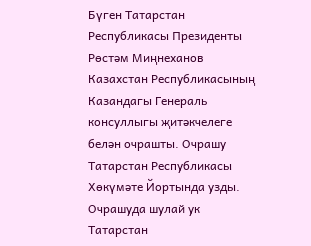Бүген Татарстан Республикасы Президенты Рөстәм Миңнеханов Казахстан Республикасының Казандагы Генераль консуллыгы җитәкчелеге белән очрашты. Очрашу Татарстан Республикасы Хөкүмәте Йортында узды. Очрашуда шулай ук Татарстан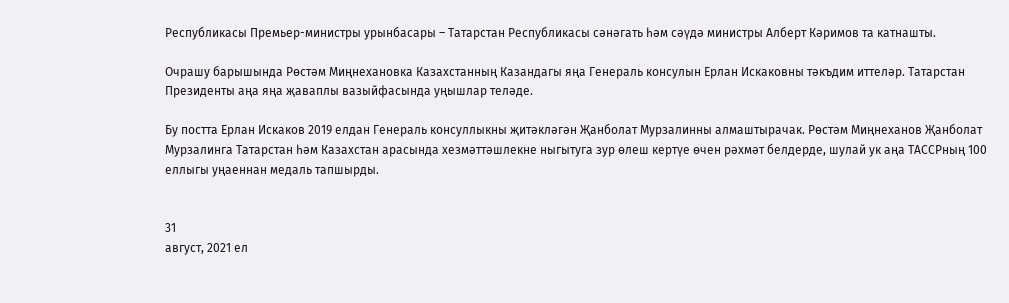Республикасы Премьер-министры урынбасары – Татарстан Республикасы сәнәгать һәм сәүдә министры Алберт Кәримов та катнашты.

Очрашу барышында Рөстәм Миңнехановка Казахстанның Казандагы яңа Генераль консулын Ерлан Искаковны тәкъдим иттеләр. Татарстан Президенты аңа яңа җаваплы вазыйфасында уңышлар теләде.

Бу постта Ерлан Искаков 2019 елдан Генераль консуллыкны җитәкләгән Җанболат Мурзалинны алмаштырачак. Рөстәм Миңнеханов Җанболат Мурзалинга Татарстан һәм Казахстан арасында хезмәттәшлекне ныгытуга зур өлеш кертүе өчен рәхмәт белдерде, шулай ук аңа ТАССРның 100 еллыгы уңаеннан медаль тапшырды.


31
август, 2021 ел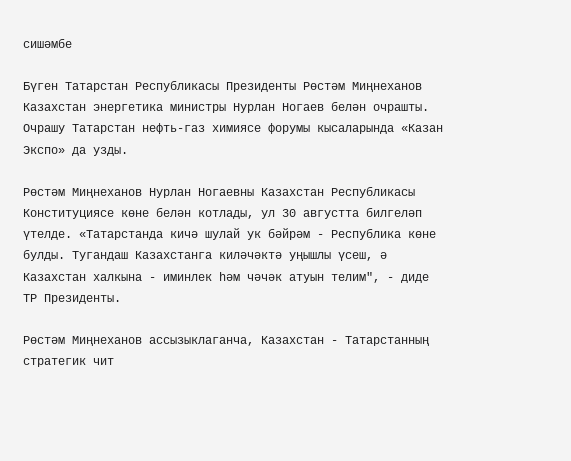сишәмбе

Бүген Татарстан Республикасы Президенты Рөстәм Миңнеханов Казахстан энергетика министры Нурлан Ногаев белән очрашты. Очрашу Татарстан нефть-газ химиясе форумы кысаларында «Казан Экспо» да узды.

Рөстәм Миңнеханов Нурлан Ногаевны Казахстан Республикасы Конституциясе көне белән котлады, ул 30 августта билгеләп үтелде. «Татарстанда кичә шулай ук бәйрәм - Республика көне булды. Тугандаш Казахстанга киләчәктә уңышлы үсеш, ә Казахстан халкына - иминлек һәм чәчәк атуын телим", - диде ТР Президенты.

Рөстәм Миңнеханов ассызыклаганча, Казахстан - Татарстанның стратегик чит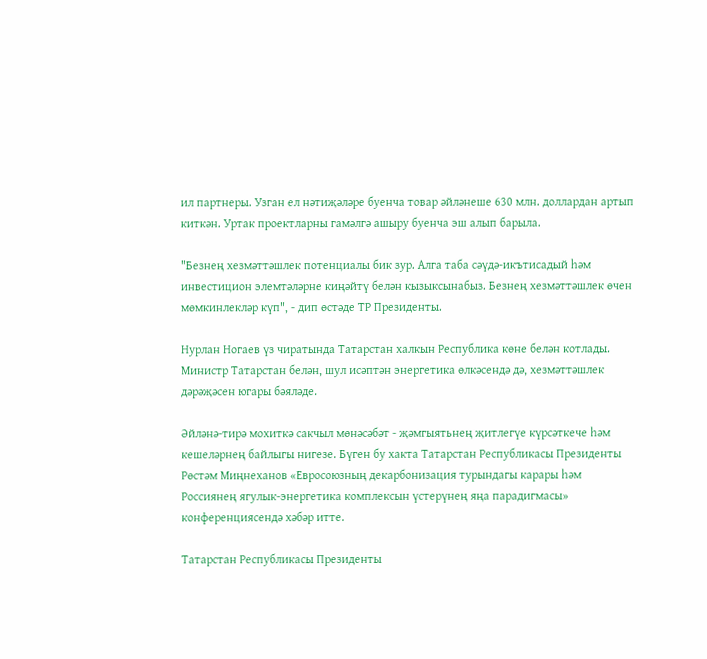ил партнеры. Узган ел нәтиҗәләре буенча товар әйләнеше 630 млн. доллардан артып киткән. Уртак проектларны гамәлгә ашыру буенча эш алып барыла.

"Безнең хезмәттәшлек потенциалы бик зур. Алга таба сәүдә-икътисадый һәм инвестицион элемтәләрне киңәйтү белән кызыксынабыз. Безнең хезмәттәшлек өчен мөмкинлекләр күп", - дип өстәде ТР Президенты.

Нурлан Ногаев үз чиратында Татарстан халкын Республика көне белән котлады. Министр Татарстан белән, шул исәптән энергетика өлкәсендә дә, хезмәттәшлек дәрәҗәсен югары бәяләде.

Әйләнә-тирә мохиткә сакчыл мөнәсәбәт - җәмгыятьнең җитлегүе күрсәткече һәм кешеләрнең байлыгы нигезе. Бүген бу хакта Татарстан Республикасы Президенты Рөстәм Миңнеханов «Евросоюзның декарбонизация турындагы карары һәм Россиянең ягулык-энергетика комплексын үстерүнең яңа парадигмасы» конференциясендә хәбәр итте.

Татарстан Республикасы Президенты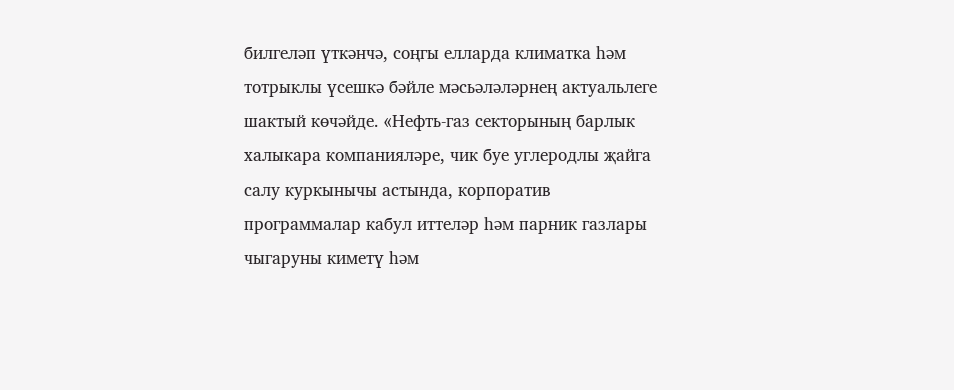билгеләп үткәнчә, соңгы елларда климатка һәм тотрыклы үсешкә бәйле мәсьәләләрнең актуальлеге шактый көчәйде. «Нефть-газ секторының барлык халыкара компанияләре, чик буе углеродлы җайга салу куркынычы астында, корпоратив программалар кабул иттеләр һәм парник газлары чыгаруны киметү һәм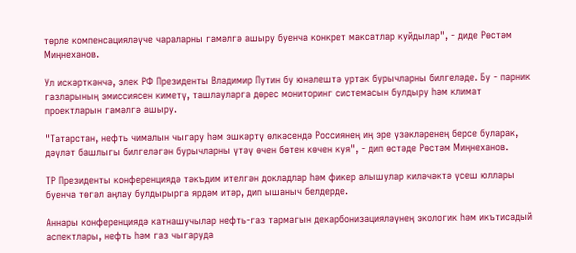төрле компенсацияләүче чараларны гамәлгә ашыру буенча конкрет максатлар куйдылар", - диде Рөстәм Миңнеханов.

Ул искәрткәнчә, элек РФ Президенты Владимир Путин бу юнәлештә уртак бурычларны билгеләде. Бу - парник газларының эмиссиясен киметү, ташлауларга дөрес мониторинг системасын булдыру һәм климат проектларын гамәлгә ашыру.

"Татарстан, нефть чималын чыгару һәм эшкәртү өлкәсендә Россиянең иң эре үзәкләренең берсе буларак, дәүләт башлыгы билгеләгән бурычларны үтәү өчен бөтен көчен куя", - дип өстәде Рөстәм Миңнеханов.

ТР Президенты конференциядә тәкъдим ителгән докладлар һәм фикер алышулар киләчәктә үсеш юллары буенча төгәл аңлау булдырырга ярдәм итәр, дип ышаныч белдерде.

Аннары конференциядә катнашучылар нефть-газ тармагын декарбонизацияләүнең экологик һәм икътисадый аспектлары, нефть һәм газ чыгаруда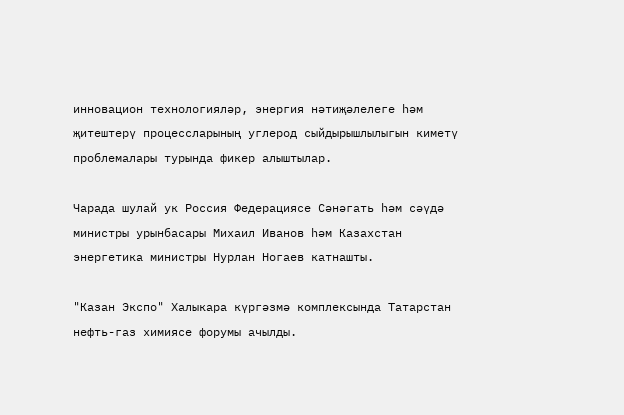инновацион технологияләр, энергия нәтиҗәлелеге һәм җитештерү процессларының углерод сыйдырышлылыгын киметү проблемалары турында фикер алыштылар.

Чарада шулай ук Россия Федерациясе Сәнәгать һәм сәүдә министры урынбасары Михаил Иванов һәм Казахстан энергетика министры Нурлан Ногаев катнашты.

"Казан Экспо" Халыкара күргәзмә комплексында Татарстан нефть-газ химиясе форумы ачылды.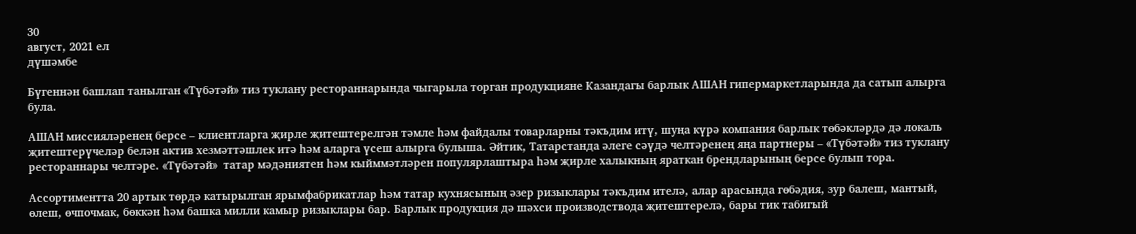30
август, 2021 ел
дүшәмбе

Бүгеннән башлап танылган «Түбәтәй» тиз туклану рестораннарында чыгарыла торган продукцияне Казандагы барлык АШАН гипермаркетларында да сатып алырга була.

АШАН миссияләренең берсе – клиентларга җирле җитештерелгән тәмле һәм файдалы товарларны тәкъдим итү, шуңа күрә компания барлык төбәкләрдә дә локаль җитештерүчеләр белән актив хезмәттәшлек итә һәм аларга үсеш алырга булыша. Әйтик, Татарстанда әлеге сәүдә челтәренең яңа партнеры – «Түбәтәй» тиз туклану рестораннары челтәре. «Түбәтәй»  татар мәдәниятен һәм кыйммәтләрен популярлаштыра һәм җирле халыкның яраткан брендларының берсе булып тора.

Ассортиментта 20 артык төрдә катырылган ярымфабрикатлар һәм татар кухнясының әзер ризыклары тәкъдим ителә, алар арасында гөбәдия, зур балеш, мантый, өлеш, өчпочмак, бөккән һәм башка милли камыр ризыклары бар. Барлык продукция дә шәхси производствода җитештерелә, бары тик табигый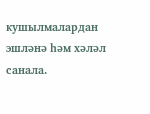кушылмалардан эшләнә һәм хәләл санала.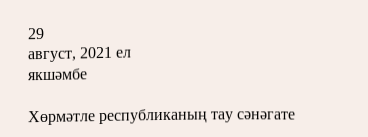29
август, 2021 ел
якшәмбе

Хөрмәтле республиканың тау сәнәгате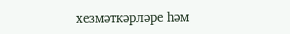хезмәткәрләре һәм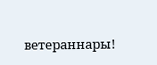ветераннары!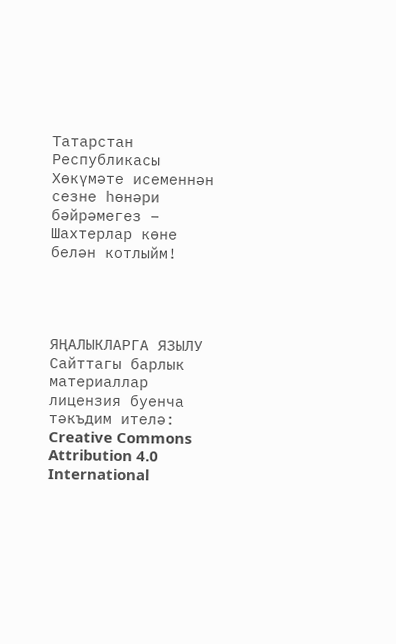Татарстан Республикасы Хөкүмәте исеменнән сезне һөнәри бәйрәмегез – Шахтерлар көне белән котлыйм!




ЯҢАЛЫКЛАРГА ЯЗЫЛУ
Сайттагы барлык материаллар лицензия буенча тәкъдим ителә:
Creative Commons Attribution 4.0 International